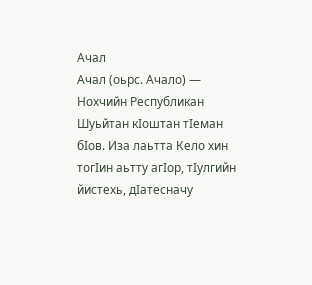Ачал
Ачал (оьрс. Ачало) — Нохчийн Республикан Шуьйтан кӀоштан тӀеман бӀов. Иза лаьтта Кело хин тогӀин аьтту агӀор, тӀулгийн йистехь, дӀатесначу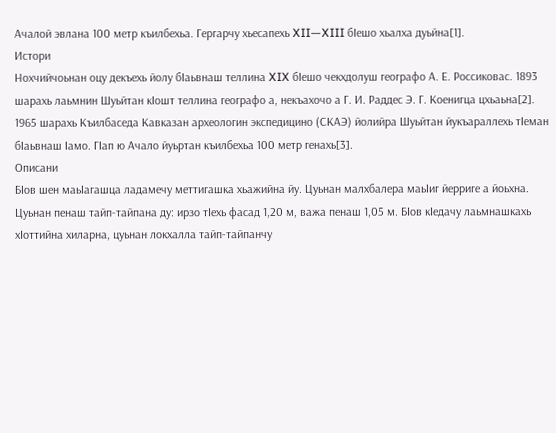Ачалой эвлана 100 метр къилбехьа. Гергарчу хьесапехь XII—XIII бӀешо хьалха дуьйна[1].
Истори
Нохчийчоьнан оцу декъехь йолу бӀаьвнаш теллина XIX бӀешо чекхдолуш географо А. Е. Россиковас. 1893 шарахь лаьмнин Шуьйтан кӀошт теллина географо а, некъахочо а Г. И. Раддес Э. Г. Коенигца цхьаьна[2]. 1965 шарахь Къилбаседа Кавказан археологин экспедицино (СКАЭ) йолийра Шуьйтан йукъараллехь тӀеман бӀаьвнаш Ӏамо. ГӀап ю Ачало йуьртан къилбехьа 100 метр генахь[3].
Описани
БӀов шен маьӀагашца ладамечу меттигашка хьажийна йу. Цуьнан малхбалера маьӀиг йерриге а йоьхна. Цуьнан пенаш тайп-тайпана ду: ирзо тӀехь фасад 1,20 м, важа пенаш 1,05 м. БӀов кӀедачу лаьмнашкахь хӀоттийна хиларна, цуьнан локхалла тайп-тайпанчу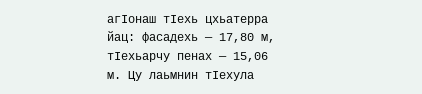агӀонаш тӀехь цхьатерра йац: фасадехь — 17,80 м, тӀехьарчу пенах — 15,06 м. Цу лаьмнин тӀехула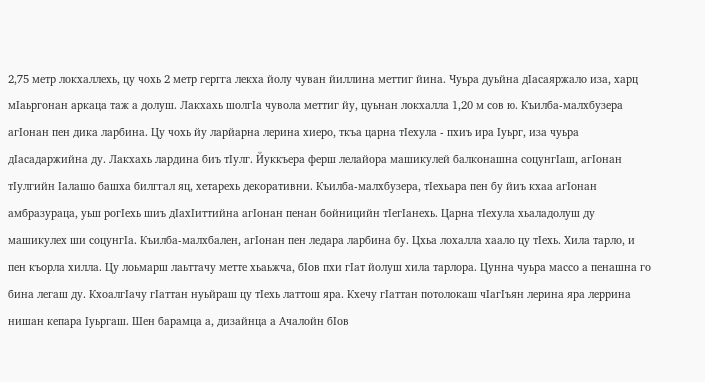2,75 метр локхаллехь, цу чохь 2 метр гергга лекха йолу чуван йиллина меттиг йина. Чуьра дуьйна дӀасаяржало иза, харц мӀаьргонан аркаца таж а долуш. Лакхахь шолгӀа чувола меттиг йу, цуьнан локхалла 1,20 м сов ю. Къилба-малхбузера агӀонан пен дика ларбина. Цу чохь йу ларйарна лерина хиеро, ткъа царна тӀехула - пхиъ ира Ӏуьрг, иза чуьра дӀасадаржийна ду. Лакхахь лардина биъ тӀулг. Йуккъера ферш лелайора машикулей балконашна соцунгӀаш, агӀонан тӀулгийн Ӏалашо башха билггал яц, хетарехь декоративни. Къилба-малхбузера, тӀехьара пен бу йиъ кхаа агӀонан амбразураца, уьш рогӀехь шиъ дӀахӀиттийна агӀонан пенан бойницийн тӀегӀанехь. Царна тӀехула хьаладолуш ду машикулех ши соцунгӀа. Къилба-малхбален, агӀонан пен ледара ларбина бу. Цхьа лохалла хаало цу тӀехь. Хила тарло, и пен къорла хилла. Цу лоьмарш лаьттачу метте хьаьжча, бӀов пхи гӀат йолуш хила тарлора. Цунна чуьра массо а пенашна го бина легаш ду. КхоалгӀачу гӀаттан нуьйраш цу тӀехь латтош яра. Кхечу гӀаттан потолокаш чӀагӀъян лерина яра леррина нишан кепара Ӏуьргаш. Шен барамца а, дизайнца а Ачалойн бӀов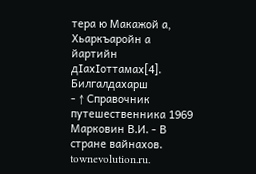тера ю Макажой а, Хьаркъаройн а йартийн дӀахӀоттамах[4].
Билгалдахарш
- ↑ Справочник путешественника 1969 Марковин В.И. - В стране вайнахов. townevolution.ru.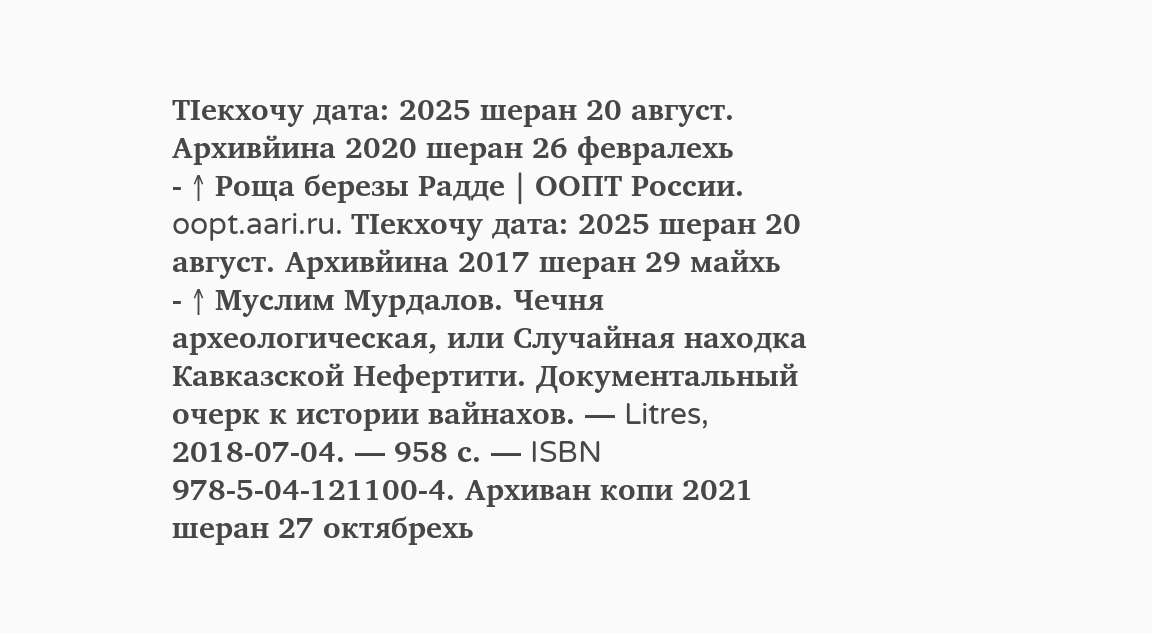ТӀекхочу дата: 2025 шеран 20 август. Архивйина 2020 шеран 26 февралехь
- ↑ Роща березы Радде | ООПТ России. oopt.aari.ru. ТӀекхочу дата: 2025 шеран 20 август. Архивйина 2017 шеран 29 майхь
- ↑ Муслим Мурдалов. Чечня археологическая, или Случайная находка Кавказской Нефертити. Документальный очерк к истории вайнахов. — Litres, 2018-07-04. — 958 с. — ISBN 978-5-04-121100-4. Архиван копи 2021 шеран 27 октябрехь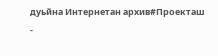дуьйна Интернетан архив#Проекташ
-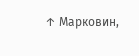↑ Марковин,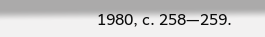1980, с. 258—259.